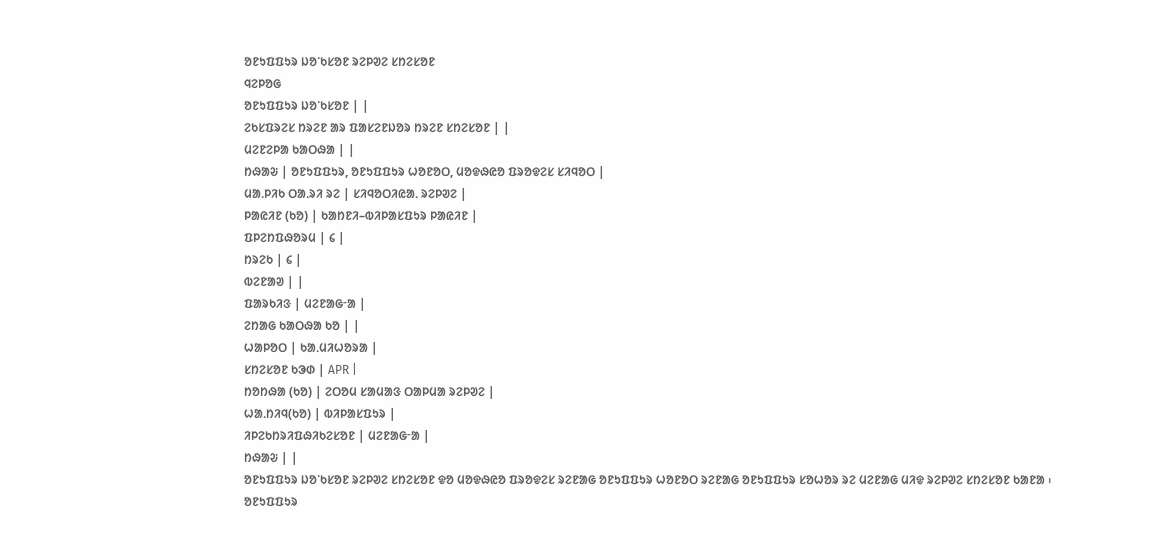ᱚᱱᱩᱯᱯᱩᱨ ᱡᱚᱸᱠᱥᱚᱱ ᱨᱮᱞᱣᱮ ᱥᱴᱮᱥᱚᱱ
ᱧᱮᱞᱚᱜ
ᱚᱱᱩᱯᱯᱩᱨ ᱡᱚᱸᱠᱥᱚᱱ | |
ᱮᱠᱥᱯᱨᱮᱥ ᱴᱨᱮᱱ ᱟᱨ ᱯᱟᱥᱮᱱᱡᱚᱨ ᱴᱨᱮᱱ ᱥᱴᱮᱥᱚᱱ | |
ᱢᱮᱱᱮᱞᱟ ᱠᱟᱛᱷᱟ | |
ᱴᱷᱟᱶ | ᱚᱱᱩᱯᱯᱩᱨ, ᱚᱱᱩᱯᱯᱩᱨ ᱦᱚᱱᱚᱛ, ᱢᱚᱫᱷᱭᱚ ᱯᱨᱚᱫᱮᱥ ᱥᱤᱧᱚᱛ |
ᱢᱟᱹᱞᱤᱠ ᱛᱟᱹᱨᱤ ᱨᱮ | ᱥᱤᱧᱚᱛᱤᱭᱟᱹ ᱨᱮᱞᱣᱮ |
ᱞᱟᱭᱤᱱ (ᱠᱚ) | ᱠᱟᱴᱱᱤ–ᱵᱤᱞᱟᱥᱯᱩᱨ ᱞᱟᱭᱤᱱ |
ᱯᱞᱮᱴᱯᱷᱚᱨᱢ | ᱔ |
ᱴᱨᱮᱠ | ᱔ |
ᱵᱮᱱᱟᱣ | |
ᱯᱟᱨᱠᱤᱝ | ᱢᱮᱱᱟᱜᱼᱟ |
ᱮᱴᱟᱜ ᱠᱟᱛᱷᱟ ᱠᱚ | |
ᱦᱟᱞᱚᱛ | ᱠᱟᱹᱢᱤᱦᱚᱨᱟ |
ᱥᱴᱮᱥᱚᱱ ᱠᱳᱰ | APR |
ᱴᱚᱴᱷᱟ (ᱠᱚ) | ᱮᱛᱚᱢ ᱥᱟᱢᱟᱝ ᱛᱟᱞᱢᱟ ᱨᱮᱞᱣᱮ |
ᱦᱟᱹᱴᱤᱧ(ᱠᱚ) | ᱵᱤᱞᱟᱥᱯᱩᱨ |
ᱤᱞᱮᱠᱴᱨᱤᱯᱷᱤᱠᱮᱥᱚᱱ | ᱢᱮᱱᱟᱜᱼᱟ |
ᱴᱷᱟᱶ | |
ᱚᱱᱩᱯᱯᱩᱨ ᱡᱚᱸᱠᱥᱚᱱ ᱨᱮᱞᱣᱮ ᱥᱴᱮᱥᱚᱱ ᱫᱚ ᱢᱚᱫᱷᱭᱚ ᱯᱨᱚᱫᱮᱥ ᱨᱮᱱᱟᱜ ᱚᱱᱩᱯᱯᱩᱨ ᱦᱚᱱᱚᱛ ᱨᱮᱱᱟᱜ ᱚᱱᱩᱯᱯᱩᱨ ᱥᱚᱦᱚᱨ ᱨᱮ ᱢᱮᱱᱟᱜ ᱢᱤᱫ ᱨᱮᱞᱣᱮ ᱥᱴᱮᱥᱚᱱ ᱠᱟᱱᱟ ᱾ ᱚᱱᱩᱯᱯᱩᱨ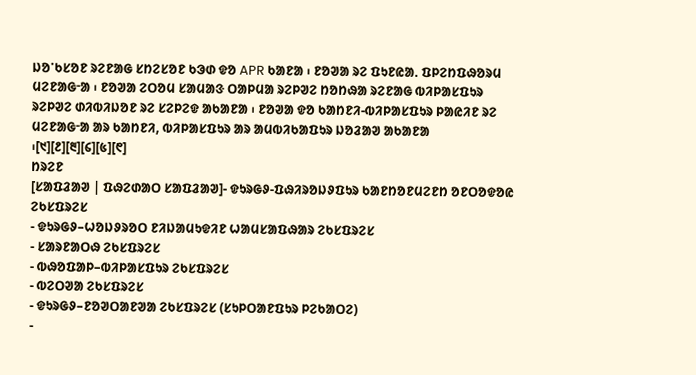ᱡᱚᱸᱠᱥᱚᱱ ᱨᱮᱱᱟᱜ ᱥᱴᱮᱥᱚᱱ ᱠᱳᱰ ᱫᱚ APR ᱠᱟᱱᱟ ᱾ ᱱᱚᱣᱟ ᱨᱮ ᱯᱩᱱᱭᱟᱹ ᱯᱞᱮᱴᱯᱷᱚᱨᱢ ᱢᱮᱱᱟᱜᱼᱟ ᱾ ᱱᱚᱣᱟ ᱮᱛᱚᱢ ᱥᱟᱢᱟᱝ ᱛᱟᱞᱢᱟ ᱨᱮᱞᱣᱮ ᱴᱚᱴᱷᱟ ᱨᱮᱱᱟᱜ ᱵᱤᱞᱟᱥᱯᱩᱨ ᱨᱮᱞᱣᱮ ᱰᱤᱵᱤᱡᱚᱱ ᱨᱮ ᱥᱮᱞᱮᱫ ᱟᱠᱟᱱᱟ ᱾ ᱱᱚᱣᱟ ᱫᱚ ᱠᱟᱴᱱᱤ-ᱵᱤᱞᱟᱥᱯᱩᱨ ᱞᱟᱭᱤᱱ ᱨᱮ ᱢᱮᱱᱟᱜᱼᱟ ᱟᱨ ᱠᱟᱴᱱᱤ, ᱵᱤᱞᱟᱥᱯᱩᱨ ᱟᱨ ᱟᱢᱵᱤᱠᱟᱯᱩᱨ ᱡᱚᱲᱟᱣ ᱟᱠᱟᱱᱟ ᱾[᱑][᱒][᱓][᱔][᱕][᱖]
ᱴᱨᱮᱱ
[ᱥᱟᱯᱲᱟᱣ | ᱯᱷᱮᱰᱟᱛ ᱥᱟᱯᱲᱟᱣ]- ᱫᱩᱨᱜᱽ-ᱯᱷᱤᱨᱚᱡᱽᱯᱩᱨ ᱠᱟᱱᱴᱚᱱᱢᱮᱱᱴ ᱚᱱᱛᱚᱫᱚᱭ ᱮᱠᱥᱯᱨᱮᱥ
- ᱫᱩᱨᱜᱽ–ᱦᱚᱡᱽᱨᱚᱛ ᱱᱤᱡᱟᱢᱩᱫᱤᱱ ᱦᱟᱢᱥᱟᱯᱷᱟᱨ ᱮᱠᱥᱯᱨᱮᱥ
- ᱥᱟᱨᱱᱟᱛᱷ ᱮᱠᱥᱯᱨᱮᱥ
- ᱵᱷᱚᱯᱟᱞ–ᱵᱤᱞᱟᱥᱯᱩᱨ ᱮᱠᱥᱯᱨᱮᱥ
- ᱵᱮᱛᱣᱟ ᱮᱠᱥᱯᱨᱮᱥ
- ᱫᱩᱨᱜᱽ–ᱱᱚᱣᱛᱟᱱᱣᱟ ᱮᱠᱥᱯᱨᱮᱥ (ᱥᱩᱞᱛᱟᱱᱯᱩᱨ ᱞᱮᱠᱟᱛᱮ)
-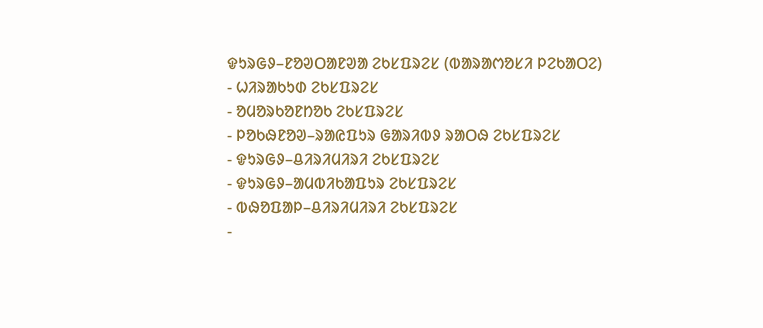ᱫᱩᱨᱜᱽ–ᱱᱚᱣᱛᱟᱱᱣᱟ ᱮᱠᱥᱯᱨᱮᱥ (ᱵᱟᱨᱟᱬᱚᱥᱤ ᱞᱮᱠᱟᱛᱮ)
- ᱦᱤᱨᱟᱠᱩᱰ ᱮᱠᱥᱯᱨᱮᱥ
- ᱚᱢᱚᱨᱠᱚᱱᱴᱚᱠ ᱮᱠᱥᱯᱨᱮᱥ
- ᱞᱚᱠᱷᱱᱚᱣ–ᱨᱟᱭᱯᱩᱨ ᱜᱟᱨᱤᱵᱽ ᱨᱟᱛᱷ ᱮᱠᱥᱯᱨᱮᱥ
- ᱫᱩᱨᱜᱽ–ᱪᱤᱨᱤᱢᱤᱨᱤ ᱮᱠᱥᱯᱨᱮᱥ
- ᱫᱩᱨᱜᱽ–ᱟᱢᱵᱤᱠᱟᱯᱩᱨ ᱮᱠᱥᱯᱨᱮᱥ
- ᱵᱷᱚᱯᱟᱞ–ᱪᱤᱨᱤᱢᱤᱨᱤ ᱮᱠᱥᱯᱨᱮᱥ
-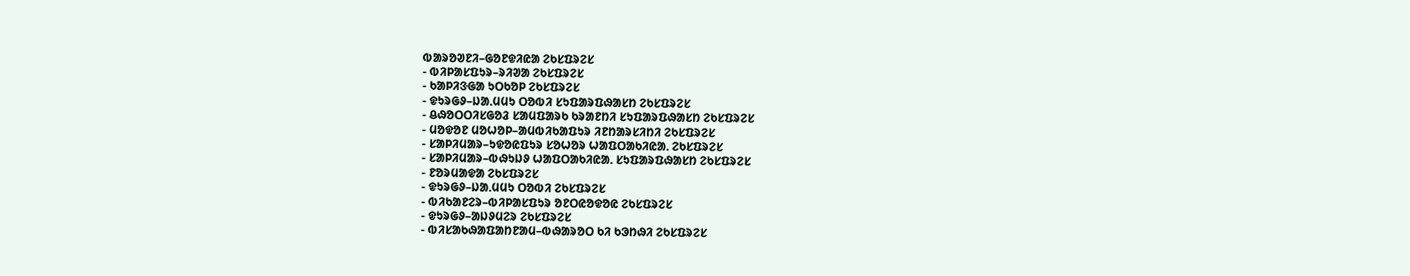ᱵᱟᱨᱚᱣᱱᱤ–ᱜᱚᱱᱫᱤᱭᱟ ᱮᱠᱥᱯᱨᱮᱥ
- ᱵᱤᱞᱟᱥᱯᱩᱨ–ᱨᱤᱣᱟ ᱮᱠᱥᱯᱨᱮᱥ
- ᱠᱟᱞᱤᱝᱜᱟ ᱩᱛᱠᱚᱞ ᱮᱠᱥᱯᱨᱮᱥ
- ᱫᱩᱨᱜᱽ–ᱡᱟᱹᱢᱢᱩ ᱛᱚᱵᱤ ᱥᱩᱯᱟᱨᱯᱷᱟᱥᱴ ᱮᱠᱥᱯᱨᱮᱥ
- ᱪᱷᱚᱛᱛᱤᱥᱜᱚᱲ ᱥᱟᱢᱯᱟᱨᱠ ᱠᱨᱟᱱᱴᱤ ᱥᱩᱯᱟᱨᱯᱷᱟᱥᱴ ᱮᱠᱥᱯᱨᱮᱥ
- ᱢᱚᱫᱚᱱ ᱢᱚᱦᱚᱞ–ᱟᱢᱵᱤᱠᱟᱯᱩᱨ ᱤᱱᱴᱟᱨᱥᱤᱴᱤ ᱮᱠᱥᱯᱨᱮᱥ
- ᱥᱟᱞᱤᱢᱟᱨ–ᱩᱫᱚᱭᱯᱩᱨ ᱥᱚᱦᱚᱨ ᱦᱟᱯᱛᱟᱠᱤᱭᱟᱹ ᱮᱠᱥᱯᱨᱮᱥ
- ᱥᱟᱞᱤᱢᱟᱨ–ᱵᱷᱩᱡᱽ ᱦᱟᱯᱛᱟᱠᱤᱭᱟᱹ ᱥᱩᱯᱟᱨᱯᱷᱟᱥᱴ ᱮᱠᱥᱯᱨᱮᱥ
- ᱱᱚᱨᱢᱟᱫᱟ ᱮᱠᱥᱯᱨᱮᱥ
- ᱫᱩᱨᱜᱽ–ᱡᱟᱹᱢᱢᱩ ᱛᱚᱵᱤ ᱮᱠᱥᱯᱨᱮᱥ
- ᱵᱤᱠᱟᱱᱮᱨ–ᱵᱤᱞᱟᱥᱯᱩᱨ ᱚᱱᱛᱭᱚᱫᱚᱭ ᱮᱠᱥᱯᱨᱮᱥ
- ᱫᱩᱨᱜᱽ–ᱟᱡᱽᱢᱮᱨ ᱮᱠᱥᱯᱨᱮᱥ
- ᱵᱤᱥᱟᱠᱷᱟᱯᱟᱴᱱᱟᱢ–ᱵᱷᱟᱨᱚᱛ ᱠᱤ ᱠᱳᱴᱷᱤ ᱮᱠᱥᱯᱨᱮᱥ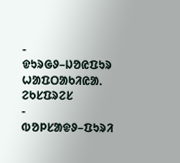- ᱫᱩᱨᱜᱽ–ᱡᱚᱭᱯᱩᱨ ᱦᱟᱯᱛᱟᱠᱤᱭᱟᱹ ᱮᱠᱥᱯᱨᱮᱥ
- ᱵᱚᱞᱥᱟᱫᱽ–ᱯᱩᱨᱤ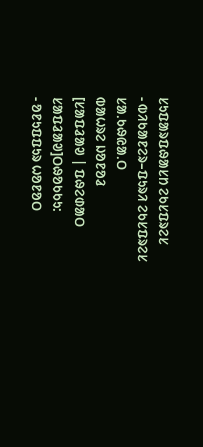ᱥᱩᱯᱟᱨᱯᱷᱟᱥᱴ ᱮᱠᱥᱯᱨᱮᱥ
- ᱵᱤᱠᱟᱱᱮᱨ–ᱯᱩᱨᱤ ᱮᱠᱥᱯᱨᱮᱥ
ᱥᱟᱹᱠᱷᱭᱟᱹᱛ
ᱵᱟᱦᱨᱮ ᱡᱚᱱᱚᱲ
[ᱥᱟᱯᱲᱟᱣ | ᱯᱷᱮᱰᱟᱛ ᱥᱟᱯᱲᱟᱣ]ᱛᱷᱚᱠᱠᱩ:
- ᱚᱱᱩᱯᱯᱩᱨ ᱦᱚᱱᱚᱛ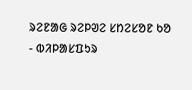ᱨᱮᱱᱟᱜ ᱨᱮᱞᱣᱮ ᱥᱴᱮᱥᱚᱱ ᱠᱚ
- ᱵᱤᱞᱟᱥᱯᱩᱨ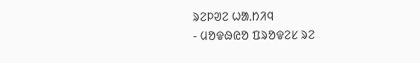ᱨᱮᱞᱣᱮ ᱦᱟᱹᱴᱤᱧ
- ᱢᱚᱫᱷᱭᱚ ᱯᱨᱚᱫᱮᱥ ᱨᱮ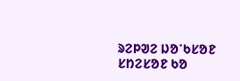ᱨᱮᱞᱣᱮ ᱡᱚᱸᱠᱥᱚᱱ ᱥᱴᱮᱥᱚᱱ ᱠᱚ